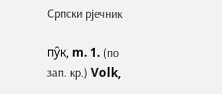Српски рјечник

пу̑к, m. 1. (по зап. кр.) Volk,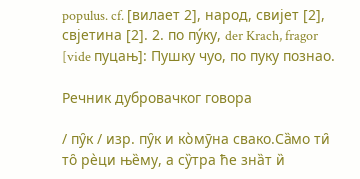populus. cf. [вилает 2], народ, свијет [2], свјетина [2]. 2. по пу́ку, der Krach, fragor [vide пуцањ]: Пушку чуо, по пуку познао.

Речник дубровачког говора

/ пу̑к / изр. пу̑к и ко̀мӯна свако.Са̏мо ти̑ то̑ рѐци ње̏му, а су̏тра ће зна̏т и̏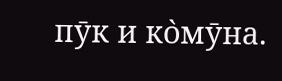пӯк и ко̀мӯна.